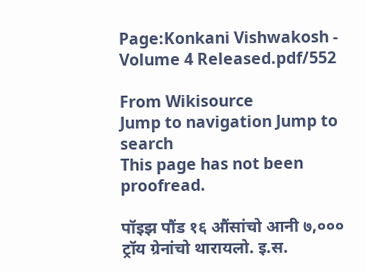Page:Konkani Vishwakosh - Volume 4 Released.pdf/552

From Wikisource
Jump to navigation Jump to search
This page has not been proofread.

पॉइझ पौंड १६ औंसांचो आनी ७,००० ट्रॉय ग्रेनांचो थारायलो. इ.स.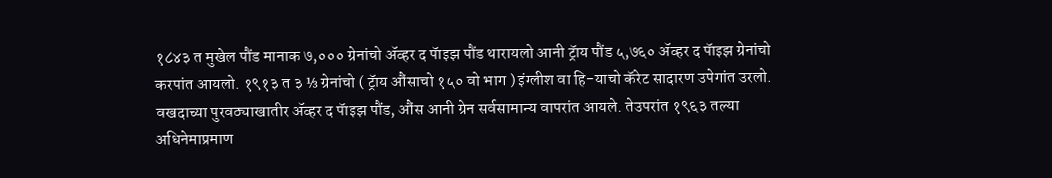१८४३ त मुखेल पौंड मानाक ७,००० ग्रेनांचो ॲव्हर द पॅाइझ पौंड थारायलो आनी ट्रॅाय पौंड ५,७६० ॲव्हर द पॅाइझ ग्रेनांचो करपांत आयलो. १९१३ त ३ ⅓ ग्रेनांचो ( ट्रॅाय औंसाचो १५० वो भाग ) इंग्लीश वा हि-याचो कॅरेट सादारण उपेगांत उरलो. वखदाच्या पुरवठ्याखातीर ॲव्हर द पॅाइझ पौंड, औंस आनी ग्रेन सर्वसामान्य वापरांत आयले. तेउपरांत १९६३ तल्या अधिनेमाप्रमाण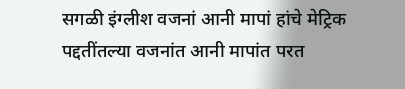सगळी इंग्लीश वजनां आनी मापां हांचे मेट्रिक पद्दतींतल्या वजनांत आनी मापांत परत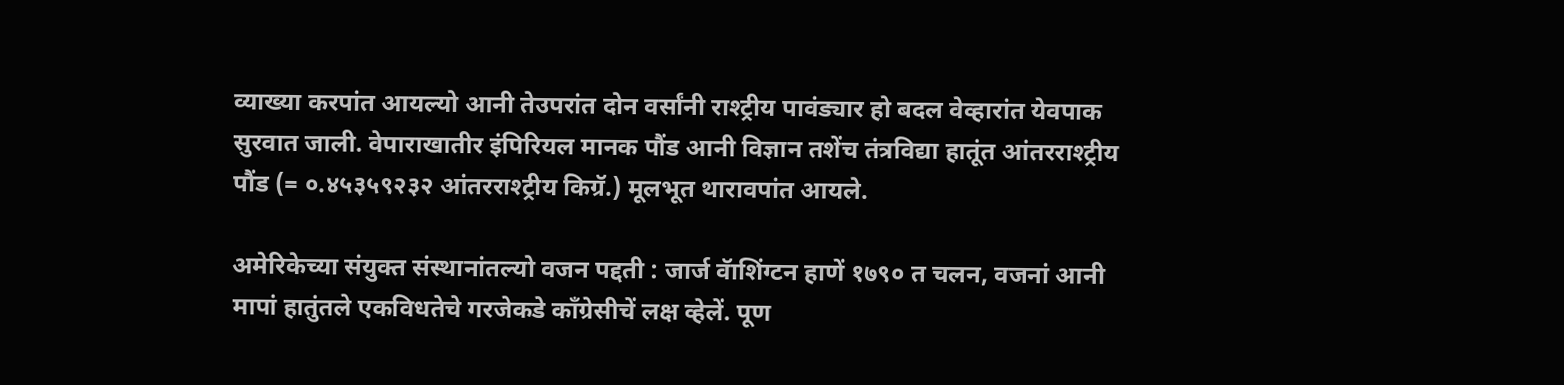व्याख्या करपांत आयल्यो आनी तेउपरांत दोन वर्सांनी राश्ट्रीय पावंड्यार हो बदल वेव्हारांत येवपाक सुरवात जाली. वेपाराखातीर इंपिरियल मानक पौंड आनी विज्ञान तशेंच तंत्रविद्या हातूंत आंतरराश्ट्रीय पौंड (= ०.४५३५९२३२ आंतरराश्ट्रीय किग्रॅ.) मूलभूत थारावपांत आयले.

अमेरिकेच्या संयुक्त संस्थानांतल्यो वजन पद्दती : जार्ज वॅाशिंग्टन हाणें १७९० त चलन, वजनां आनी मापां हातुंतले एकविधतेचे गरजेकडे काँग्रेसीचें लक्ष व्हेलें. पूण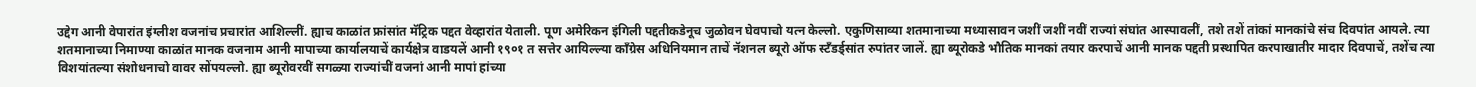उद्देग आनी वेपारांत इंग्लीश वजनांच प्रचारांत आशिल्लीं. ह्याच काळांत फ्रांसांत मॅट्रिक पद्दत वेव्हारांत येताली. पूण अमेरिकन इंगिली पद्दतीकडेनूच जुळोवन घेवपाचो यत्न केल्लो. एकुणिसाव्या शतमानाच्या मध्यासावन जशीं जशीं नवीं राज्यां संघांत आस्पावलीं, तशे तशें तांकां मानकांचे संच दिवपांत आयले. त्या शतमानाच्या निमाण्या काळांत मानक वजनाम आनी मापाच्या कार्यालयाचें कार्यक्षेत्र वाडयलें आनी १९०१ त सत्तेर आयिल्ल्या काँग्रेस अधिनियमान ताचें नॅशनल ब्यूरो ऑफ स्टँडर्ड्सांत रुपांतर जालें. ह्या ब्यूरोकडे भौतिक मानकां तयार करपाचें आनी मानक पद्दती प्रस्थापित करपाखातीर मादार दिवपाचें, तशेंच त्या विशयांतल्या संशोधनाचो वावर सोंपयल्लो. ह्या ब्यूरोवरवीं सगळ्या राज्यांचीं वजनां आनी मापां हांच्या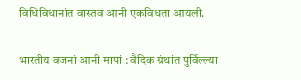विधिविधानांत वास्तव आनी एकविधता आयली.

भारतीय वजनां आनी मापां : वैदिक ग्रंथांत पुर्विल्ल्या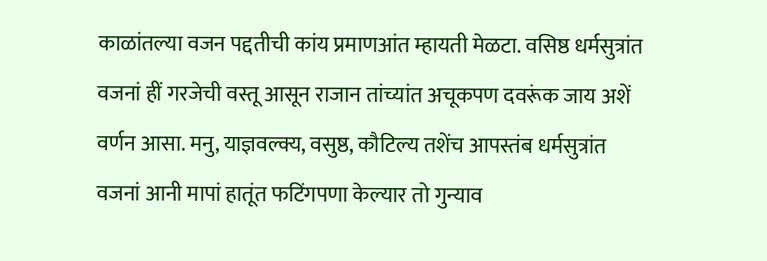काळांतल्या वजन पद्दतीची कांय प्रमाणआंत म्हायती मेळटा. वसिष्ठ धर्मसुत्रांत वजनां हीं गरजेची वस्तू आसून राजान तांच्यांत अचूकपण दवरूंक जाय अशें वर्णन आसा. मनु, याज्ञवल्क्य, वसुष्ठ, कौटिल्य तशेंच आपस्तंब धर्मसुत्रांत वजनां आनी मापां हातूंत फटिंगपणा केल्यार तो गुन्याव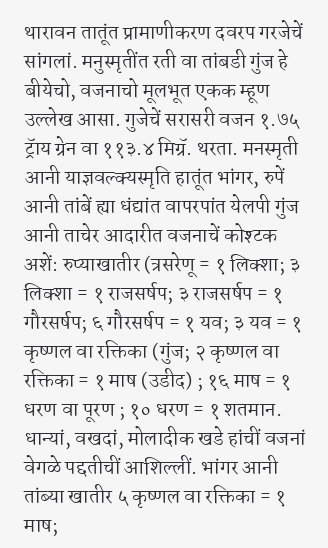थारावन तातूंत प्रामाणीकरण दवरप गरजेचें सांगलां. मनुस्मृतींत रती वा तांबडी गुंज हे बीयेचो, वजनाचो मूलभूत एकक म्हूण उल्लेख आसा. गुजेचें सरासरी वजन १.७५ ट्रॅाय ग्रेन वा ११३.४ मिग्रॅ. थरता. मनस्मृती आनी याज्ञवल्क्यस्मृति हातूंत भांगर, रुपें आनी तांबें ह्या धंद्यांत वापरपांत येलपी गुंज आनी ताचेर आदारीत वजनाचें कोश्टक अशें: रुप्याखातीर (त्रसरेणू = १ लिक्शा; ३ लिक्शा = १ राजसर्षप; ३ राजसर्षप = १ गौरसर्षप; ६ गौरसर्षप = १ यव; ३ यव = १ कृष्णल वा रक्तिका (गुंज; २ कृष्णल वा रक्तिका = १ माष (उडीद) ; १६ माष = १ धरण वा पूरण ; १० धरण = १ शतमान. धान्यां, वखदां, मोलादीक खडे हांचीं वजनां वेगळे पद्दतीचीं आशिल्लीं. भांगर आनी तांब्या खातीर ५ कृष्णल वा रक्तिका = १ माष;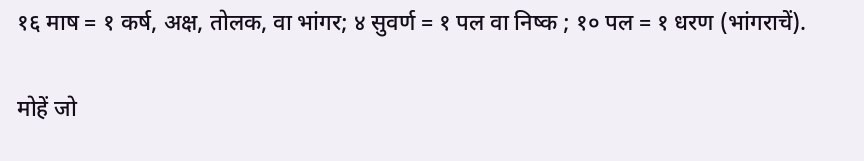१६ माष = १ कर्ष, अक्ष, तोलक, वा भांगर; ४ सुवर्ण = १ पल वा निष्क ; १० पल = १ धरण (भांगराचें).

मोहें जो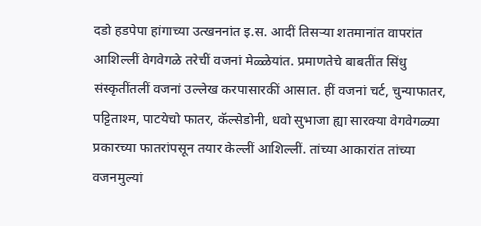दडो हडपेपा हांगाच्या उत्खननांत इ.स. आदीं तिसऱ्या शतमानांत वापरांत आशिल्लीं वेगवेगळे तरेचीं वजनां मेळ्ळेयांत. प्रमाणतेचे बाबतींत सिंधु संस्कृतींतलीं वजनां उल्लेख करपासारकीं आसात. हीं वजनां चर्ट, चुन्याफातर, पट्टिताश्म, पाटयेचो फातर, कॅल्सेडोनी, धवो सुभाजा ह्या सारक्या वेगवेगळ्या प्रकारच्या फातरांपसून तयार केल्लीं आशिल्लीं. तांच्या आकारांत तांच्या वजनमुल्यां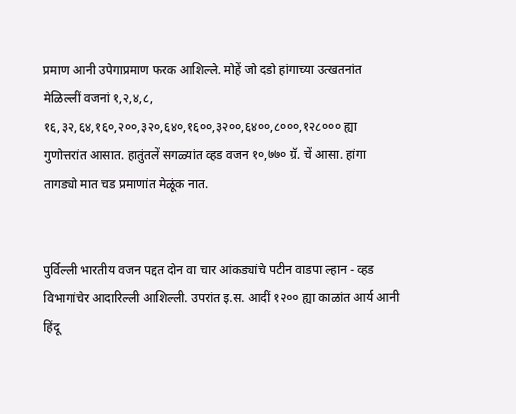प्रमाण आनी उपेगाप्रमाण फरक आशिल्ले. मोहें जो दडो हांगाच्या उत्खतनांत मेळिल्लीं वजनां १,२,४,८, १६,३२,६४,१६०,२००,३२०,६४०,१६००,३२००,६४००,८०००,१२८००० ह्या गुणोत्तरांत आसात. हातुंतलें सगळ्यांत व्हड वजन १०,७७० ग्रॅ. चें आसा. हांगा तागड्यो मात चड प्रमाणांत मेळूंक नात.


पुर्विल्ली भारतीय वजन पद्दत दोन वा चार आंकड्यांचे पटीन वाडपा ल्हान - व्हड विभागांचेर आदारिल्ली आशिल्ली. उपरांत इ.स. आदीं १२०० ह्या काळांत आर्य आनी हिंदू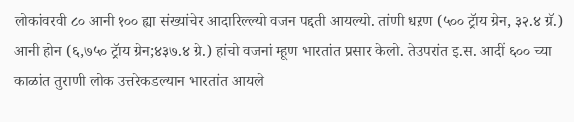लोकांवरवी ८० आनी १०० ह्या संख्यांचेर आदारिल्ल्यो वजन पद्दती आयल्यो. तांणी धऱण (५०० ट्रॅाय ग्रेन, ३२.४ ग्रॅ.) आनी होन (६,७५० ट्रॅाय ग्रेन;४३७.४ ग्रे.) हांचो वजनां म्हूण भारतांत प्रसार केलो. तेउपरांत इ.स. आदीं ६०० च्या काळांत तुराणी लोक उत्तरेकडल्यान भारतांत आयले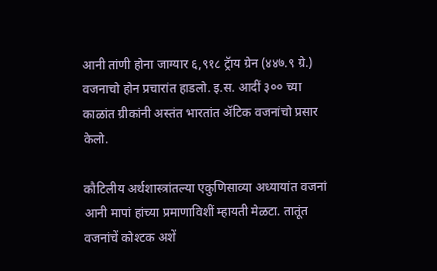आनी तांणी होना जाग्यार ६,९१८ ट्रॅाय ग्रेन (४४७.९ ग्रे.) वजनाचो होन प्रचारांत हाडलो. इ.स. आदीं ३०० च्या काळांत ग्रीकांनी अस्तंत भारतांत ॲटिक वजनांचो प्रसार केलो.

कौटिलीय अर्थशास्त्रांतल्या एकुणिसाव्या अध्यायांत वजनां आनी मापां हांच्या प्रमाणाविशीं म्हायती मेळटा. तातूंत वजनांचें कोश्टक अशें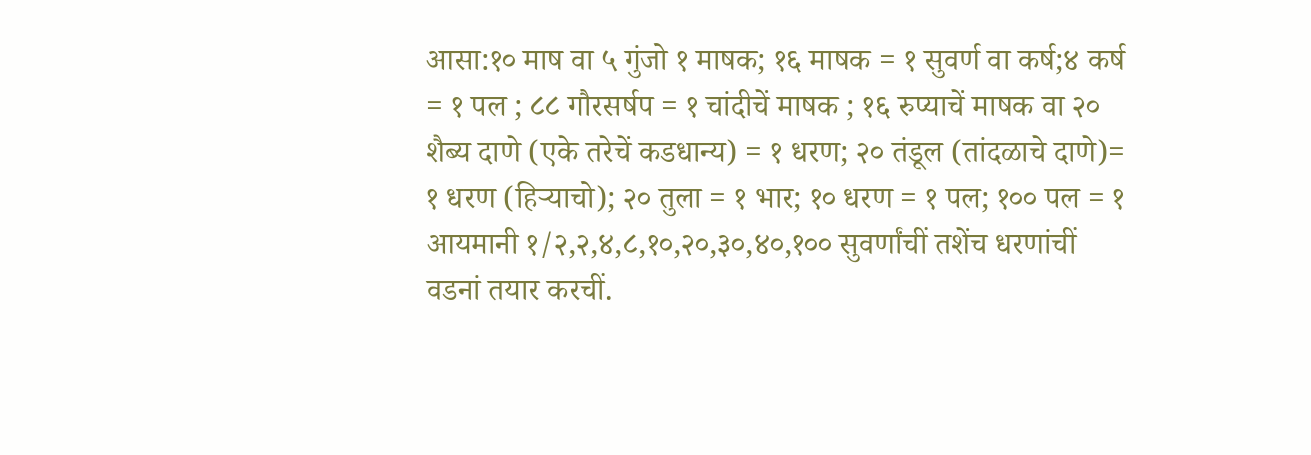आसा:१० माष वा ५ गुंजो १ माषक; १६ माषक = १ सुवर्ण वा कर्ष;४ कर्ष = १ पल ; ८८ गौरसर्षप = १ चांदीचें माषक ; १६ रुप्याचें माषक वा २० शैब्य दाणे (एके तरेचें कडधान्य) = १ धरण; २० तंडूल (तांदळाचे दाणे)= १ धरण (हिऱ्याचो); २० तुला = १ भार; १० धरण = १ पल; १०० पल = १ आयमानी १/२,२,४,८,१०,२०,३०,४०,१०० सुवर्णांचीं तशेंच धरणांचीं वडनां तयार करचीं.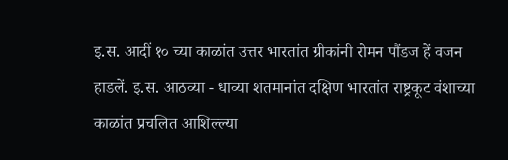इ.स. आदीं १० च्या काळांत उत्तर भारतांत ग्रीकांनी रोमन पौंडज हें वजन हाडलें. इ.स. आठव्या - धाव्या शतमानांत दक्षिण भारतांत राष्ट्रकूट वंशाच्या काळांत प्रचलित आशिल्ल्या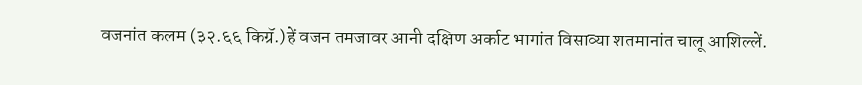वजनांत कलम (३२.६६ किग्रॅ.)हें वजन तमजावर आनी दक्षिण अर्काट भागांत विसाव्या शतमानांत चालू आशिल्लें.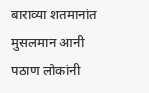बाराव्या शतमानांत मुसलमान आनी पठाण लोकांनी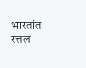भारतांत रत्तल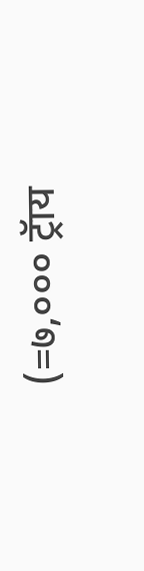(=७,००० ट्रॅाय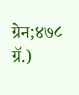ग्रेन;४७८ ग्रॅ.)